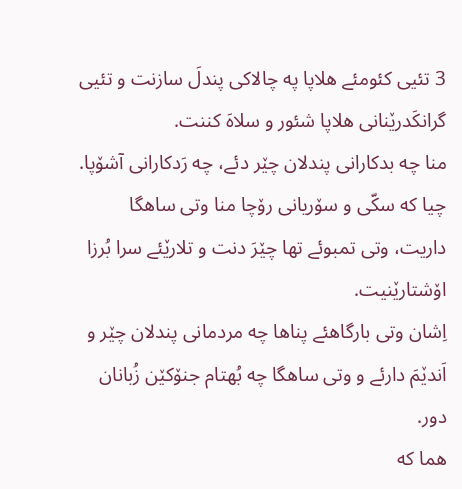3 تئیی کئومئے هلاپا په چالاکی پندلَ سازنت و تئیی گرانکَدرێنانی هلاپا شئور و سلاهَ کننت.
منا چه بدکارانی پندلان چێر دئے، چه رَدکارانی آشۆپا.
چیا که سکّی و سۆریانی رۆچا منا وتی ساهگا داریت، وتی تمبوئے تها چێرَ دنت و تلارێئے سرا بُرزا اۆشتارێنیت.
اِشان وتی بارگاهئے پناها چه مردمانی پندلان چێر و اَندێمَ دارئے و وتی ساهگا چه بُهتام جنۆکێن زُبانان دور.
هما که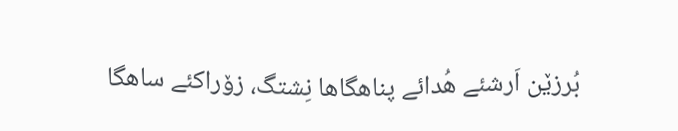بُرزێن اَرشئے هُدائے پناهگاها نِشتگ، زۆراکئے ساهگا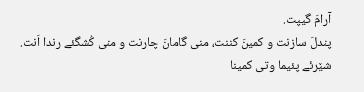آرامَ گیپت.
پندلَ سازنت و کمینَ کننت، منی گامانَ چارنت و منی کُشگئے رندا اَنت.
شێرئے پئیما وتی کمینا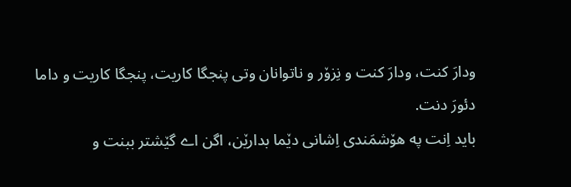ودارَ کنت، ودارَ کنت و نِزۆر و ناتوانان وتی پنجگا کاریت، پنجگا کاریت و داما دئورَ دنت.
باید اِنت په هۆشمَندی اِشانی دێما بدارێن، اگن اے گێشتر ببنت و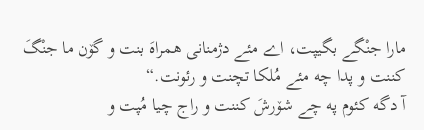مارا جنْگے بگیپت، اے مئے دژمنانی همراهَ بنت و گۆن ما جنْگَ کننت و پدا چه مئے مُلکا تچنت و رئونت.“
آ دگه کئوم په چے شۆرشَ کننت و راج چیا مُپت و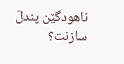ناهودگێن پندلَ سازنت؟